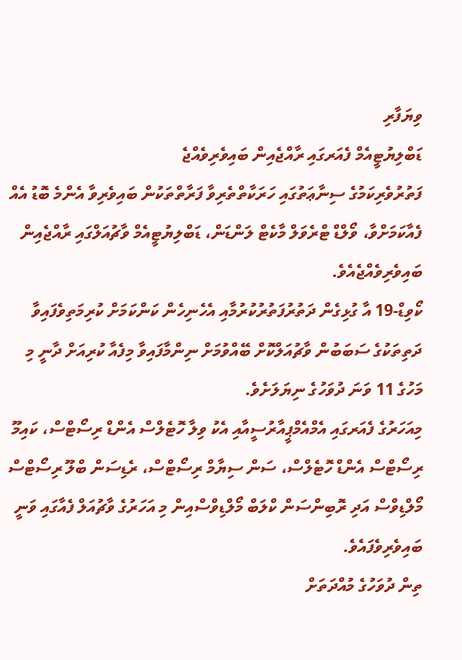ވިޔަފާރި
ޑަބްލިޔުޓީއެމް ފެއަރގައި ރާއްޖެއިން ބައިވެރިވެއްޖެ
ފަތުރުވެރިކަމުގެ ސިނާޢަތުގައި ހަރަކާތްތެރިވާ ފަރާތްތަކުން ބައިވެރިވާ އެންމެ ބޮޑު އެއް ފެއާކަމަށްވާ، ވޯލްޑް ޓްރެވަލް މާކެޓް ލަންޑަން، ޑަބްލިޔުޓީއެމް ވާޗުއަލްގައި ރާއްޖެއިން ބައިވެރިވެއްޖެއެވެ.
ކޯވިޑް-19 އާ ގުޅިގެން ދަތުރުފަތުރުކުރުމާއި އެހެނިހެން ކަންކަމަށް ކުރިމަތިވެފައިވާ ދަތިތަކުގެ ސަބަބުން ވާޗުއަލްކޮށް ބޭއްވުމަށް ނިންމާފައިވާ މިފެއާ ކުރިއަށް ދާނީ މި މަހުގެ 11 ވަނަ ދުވަހުގެ ނިޔަލަށެވެ.
މިއަހަރުގެ ފެއަރގައި އެމްއެމްޕީއާރުސީއާއި އެކު ވިލާ ހޮޓެލްސް އެންޑް ރިސޯޓްސް، ކައިމޫ ރިސޯޓްސް އެންޑް ހޮޓެލްސް، ސަން ސިޔާމް ރިސޯޓްސް، ރެޑިސަން ބްލޫ ރިސޯޓްސް މޯލްޑިވްސް އަދި ރޮބިންސަން ކްލަބް މޯލްޑިވްސްއިން މި އަހަރުގެ ވާޗުއަލް ފެއާގައި ވަނީ ބައިވެރިވެފައެވެ.
ތިން ދުވަހުގެ މުއްދަތަށް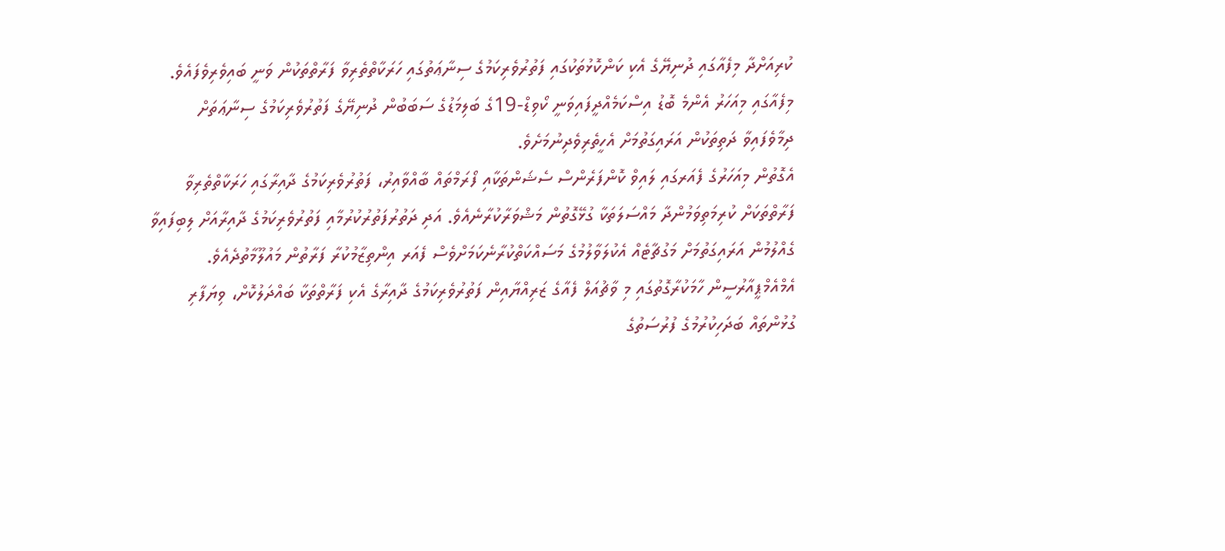ކުރިއަށްދާ މިފެއާގައި ދުނިޔޭގެ އެކި ކަންކޮޅުތަކުގައި ފަތުރުވެރިކަމުގެ ސިނާޢަތުގައި ހަރަކާތްތެރިވާ ފަރާތްތަކުން ވަނީ ބައިވެރިވެފައެވެ. މިފެއާގައި މިއަހަރު އެންމެ ބޮޑު އިސްކަމެއްދީފައިވަނީ ކޯވިޑް-19ގެ ބަލިމަޑުގެ ސަބަބުން ދުނިޔޭގެ ފަތުރުވެރިކަމުގެ ސިނާޢަތަށް ދިމާވެފައިވާ ދަތިތަކުން އަރައިގަތުމަށް އެހީތެރިވެދިނުމަށެވެ.
އެގޮތުން މިއަހަރުގެ ފެއަރގައި ލައިވް ކޮންފަރެންސް ސެޝަންތަކާއި ފޯރަމްތައް ބާއްވާއިރު، ފަތުރުވެރިކަމުގެ ދާއިރާގައި ހަރަކާތްތެރިވާ ފަރާތްތަކަށް ކުރިމަތިވަމުންދާ މައްސަލަތަކާ ގުޅޭގޮތުން މަޝްވަރާކުރާނެއެވެ. އަދި ދަތުރުފަތުރުކުރުމާއި ފަތުރުވެރިކަމުގެ ދާއިރާއަށް ލިބިފައިވާ ގެއްލުމުން އަރައިގަތުމަށް މަގުޗާޓެއް އެކުލަވާލުމުގެ މަސައްކަތްކުރާނެކަމަށްވެސް ފެއަރ އިންތިޒާމުކުރާ ފަރާތުން މައުލޫމާތުދެއެވެ.
އެމްއެމްޕީއާރުސީން ހާމަކުރާގޮތުގައި މި ވާޗުއަލް ފެއާގެ ޒަރިއްޔާއިން ފަތުރުވެރިކަމުގެ ދާއިރާގެ އެކި ފަރާތްތަކާ ބައްދަލުކޮށް، ވިޔަފާރި ގުޅުންތައް ބަދަހިކުރުމުގެ ފުރުސަތުގެ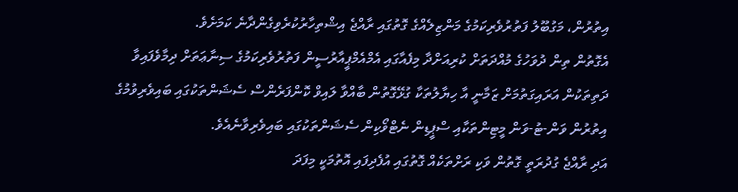އިތުރުން، މަގުބޫލު ފަތުރުވެރިކަމުގެ މަންޒިލެއްގެ ގޮތުގައި ރާއްޖެ އިޝްތިހާރުކުރެވިގެންދާނެ ކަމަށެވެ.
އެގޮތުން ތިން ދުވަހުގެ މުއްދަތަށް ކުރިއަށްދާ މިފެއާގައި އެމްއެމްޕީއާރުސީން ފަތުރުވެރިކަމުގެ ސިނާޢަތަށް ދިމާވެފައިވާ ދަތިތަކުން އަރައިގަތުމަށް ޒަމާނީ އާ ހިޔާލުތަކާ ގުޅޭގޮތުން ބާއްވާ ލައިވް ކޮންފަރެންސް ސެޝަންތަކުގައި ބައިވެރިވުމުގެ އިތުރުން ވަން-ޓު-ވަން މީޓިންތަކާއި ސްޕީޑިން ނެޓްވޯކިން ސެޝަންތަކުގައި ބައިވެރިވާނެއެވެ.
އަދި ރާއްޖެ ގުދުރަތީ ގޮތުން ވަކި ރަށްތަކެއް ގޮތުގައި އުފެދިފައި އޮތުމަކީ މިފަދަ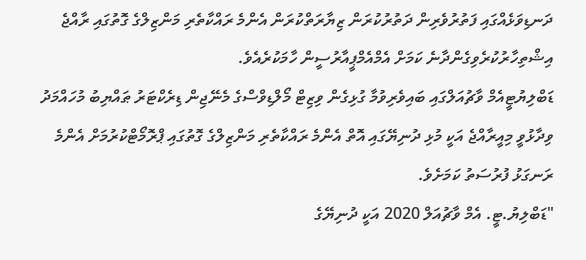ދަނޑިވަޅެއްގައި ފަތުރުވެރިން ދަތުރުކުރަން ޒިޔާރަތްކުރަން އެންމެ ރައްކާތެރި މަންޒިލްގެ ގޮތުގައި ރާއްޖެ އިޝްތިހާރުކުރެވިގެންދާނެ ކަމަށް އެމްއެމްޕީއާރުސީން ހާމަކުރެއެވެ.
ޑަބްލިޔުޓީއެމް ވާޗުއަލްގައި ބައިވެރިވުމާ ގުޅިގެން ވިޒިޓް މޯލްޑިވްސްގެ މެނޭޖިން ޑިރެކްޓަރު ޠައްޔިބު މުހައްމަދު ވިދާޅުވީ މިއީރާއްޖެ އަކީ މުޅި ދުނިޔޭގައި އޮތް އެންމެ ރައްކާތެރި މަންޒިލްގެ ގޮތުގައި ޕްރޮމޯޓްކުރުމަށް އެންމެ ރަނގަޅު ފުރުސަތު ކަމަށެވެ.
"ޑަބްލިޔު.ޓީ. އެމް ވާޗުއަލް 2020 އަކީ ދުނިޔޭގެ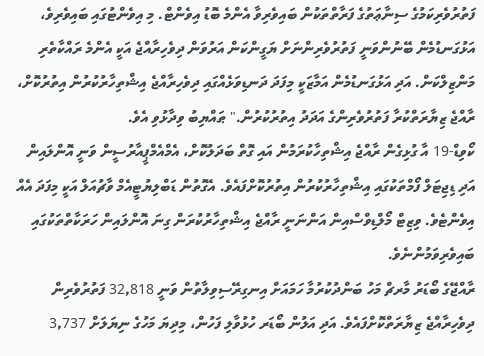ފަތުރުވެރިކަމުގެ ސިނާޢަތުގެ ފަރާތްތަކުން ބައިވެރިވާ އެންމެ ބޮޑު އިވެންޓް. މި އިވެންޓުގައި ބައިވެރިވެ، އަޅުގަނޑުމެން ބޭނުންވަނީ ފަތުރުވެރިންނަށް ޔަގީންކަން އަރުވަން ދިވެހިރާއްޖެ އަކީ އެންމެ ރައްކާތެރި މަންޒިލްކަން. އަދި އަޅުގަނޑުމެން އަމާޒަކީ މިފަދަ ދަނޑިވަޅެއްގައި ދިވެހިރާއްޖެ އިޝްތިހާރުކުރުން އިތުރުކޮށް، ރާއްޖެ ޒިޔާރަތްކުރާ ފަތުރުވެރިންގެ އަދަދު އިތުރުކުރުން." ޠައްޔިބު ވިދާޅުވި އެވެ.
ކޯވިޑް-19 އާ ގުޅިގެން ރާއްޖެ އިޝްތިހާކުރަމުން އައި ގޮތް ބަދަލުކޮށް، އެމްއެމްޕީއާރުސީން ވަނީ އޮންލައިން އަދި ޑިޖިޓަލް ފޯމްތަކުގައި އިޝްތިހާރުކުރުން އިތުރުކޮށްފައެވެ. އެގޮތުން ޑަބްލިޔުޓީއެމް ވާޗުއަލް އަކީ މިފަދަ އެއް އިވެންޓެވެ. ވިޒިޓް މޯލްޑިވްސްއިން އަންނަނީ ރާއްޖެ އިޝްތިހާރުކުރަން ގިނަ އޮންލައިން ހަރަކާތްތަކުގައި ބައިވެރިވަމުންނެވެ.
ރާއްޖޭގެ ބޯޑަރު މާރޗް މަހު ބަންދުކުރުމާ ހަމައަށް އިނގިރޭސިވިލާތުން ވަނީ 32,818 ފަތުރުވެރިން ދިވެހިރާއްޖެ ޒިޔާރަތްކޮށްފައެވެ. އަދި އަލުން ބޯޑަރ ހުޅުވާލި ފަހުން، މިދިޔަ މަހުގެ ނިޔަލަށް 3,737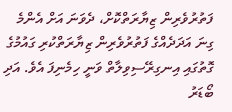ފަތުރުވެރިން ޒިޔާރަތްކޮށް، ދެވަނަ އަށް އެންމެ ގިނަ އަދަދެއްގެ ފަތުރުވެރިން ޒިޔާރަތްކުރި ގައުމުގެ ގޮތުގައި އިނގިރޭސިވިލާތް ވަނީ ހިމެނިފަ އެވެ. އަދި ބޯޑަރު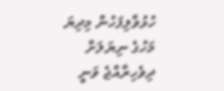ހުޅުވާލިފަހުން މިދިޔަ މަހުގެ ނިޔަލަށް ދިވެހިރާއްޖެ ވަނީ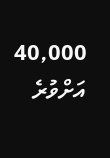40,000 އަށްވުރެ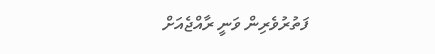ފަތުރުވެރިން ވަނީ ރާއްޖެއަށް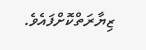ޒިޔާރަތްކޮށްފައެވެ.